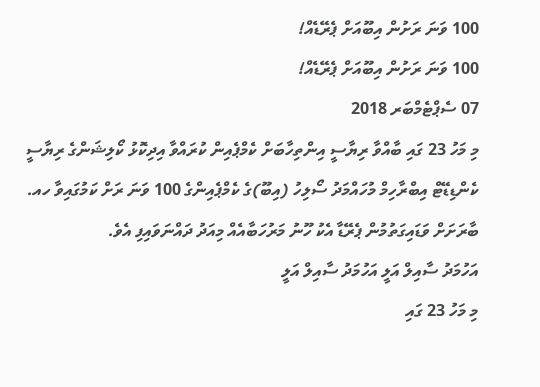100 ވަނަ ރަށުން އިބޫއަށް ޕެރޭޑެއް!
100 ވަނަ ރަށުން އިބޫއަށް ޕެރޭޑެއް!
07 ސެޕްޓެމްބަރ 2018
މި މަހު 23 ގައި ބާއްވާ ރިޔާސީ އިންތިހާބަށް ކެމްޕެއިން ކުރައްވާ އިދިކޮޅު ކޯލިޝަންގެ ރިޔާސީ ކެންޑިޑޭޓް އިބްރާހިމް މުހައްމަދު ސޯލިހު (އިބޫ)ގެ ކެމްޕެއިންގެ 100 ވަނަ ރަށް ކަމުގައިވާ ހއ. ބާރަށަށް ވަޑައިގަތުމުން ޕެރޭޑާ އެކު ހޫނު މަރުހަބާއެއް މިއަދު ދައްނަވައިފި އެވެ.
އަހުމަދު ސާއިލް އަލީ އަހުމަދު ސާއިލް އަލީ
މި މަހު 23 ގައި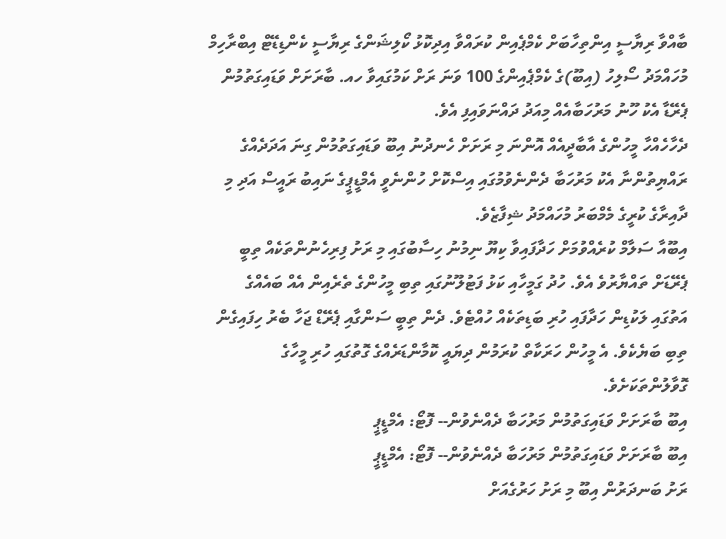ބާއްވާ ރިޔާސީ އިންތިހާބަށް ކެމްޕެއިން ކުރައްވާ އިދިކޮޅު ކޯލިޝަންގެ ރިޔާސީ ކެންޑިޑޭޓް އިބްރާހިމް މުހައްމަދު ސޯލިހު (އިބޫ)ގެ ކެމްޕެއިންގެ 100 ވަނަ ރަށް ކަމުގައިވާ ހއ. ބާރަށަށް ވަޑައިގަތުމުން ޕެރޭޑާ އެކު ހޫނު މަރުހަބާއެއް މިއަދު ދައްނަވައިފި އެވެ.
ދެހާހެއްހާ މީހުންގެ އާބާދީއެއް އޮންނަ މި ރަށަށް ހެނދުނު އިބޫ ވަޑައިގަތުމުން ގިނަ އަދަދެއްގެ ރައްޔިތުންނާ އެކު މަރުހަބާ ދެންނެވުމުގައި އިސްކޮށް ހުންނެވީ އެމްޑީޕީގެ ނައިބު ރައީސް އަދި މި ދާއިރާގެ ކުރީގެ މެމްބަރު މުހައްމަދު ޝިފާޒެވެ.
އިބޫއާ ސަލާމް ކުރެއްވުމަށް ހަދާފައިވާ ކިޔޫ ނިމުނު ހިސާބުގައި މި ރަށު ފިރިހެނުންތަކެއް ތިބީ ޕެރޭޑަށް ތައްޔާރުވެ އެވެ. ހުދު ގަމީހާއި ކަޅު ފަޓުލޫނުގައި ތިބި މީހުންގެ ތެރެއިން އެއް ބައެއްގެ އަތުގައި ލަކުޑިން ހަދާފައި ހުރި ބަޑިތަކެއް ހުއްޓެވެ. ދެން ތިބީ ސަންގާއި ޕެރޭޑް ޖަހާ ބެރު ހިފައިގެން ތިބި ބަޔެކެވެ. އެ މީހުން ހަރަކާތް ކުރަމުން ދިޔައީ ކޮމާންޑަރެއްގެ ގޮތުގައި ހުރި މީހާގެ ގޮވާލުންތަކަށެވެ.
އިބޫ ބާރަށަށް ވަޑައިގަތުމުން މަރުހަބާ ދެއްނެވުން-- ފޮޓޯ: އެމްޑީޕީ
އިބޫ ބާރަށަށް ވަޑައިގަތުމުން މަރުހަބާ ދެއްނެވުން-- ފޮޓޯ: އެމްޑީޕީ
ރަށު ބަނދަރުން އިބޫ މި ރަށު ހަރުގެއަށް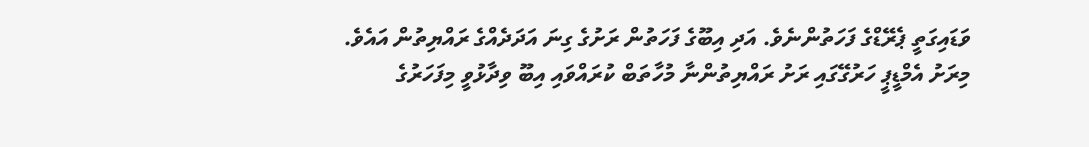ވަޑައިގަތީ ޕެރޭޑްގެ ފަހަތުންނެވެ. އަދި އިބޫގެ ފަހަތުން ރަށުގެ ގިނަ އަދަދެއްގެ ރައްޔިތުން އައެވެ.
މިރަށު އެމްޑީޕީ ހަރުގޭގައި ރަށު ރައްޔިތުންނާ މުހާތަބް ކުރައްވައި އިބޫ ވިދާޅުވީ މިފަހަރުގެ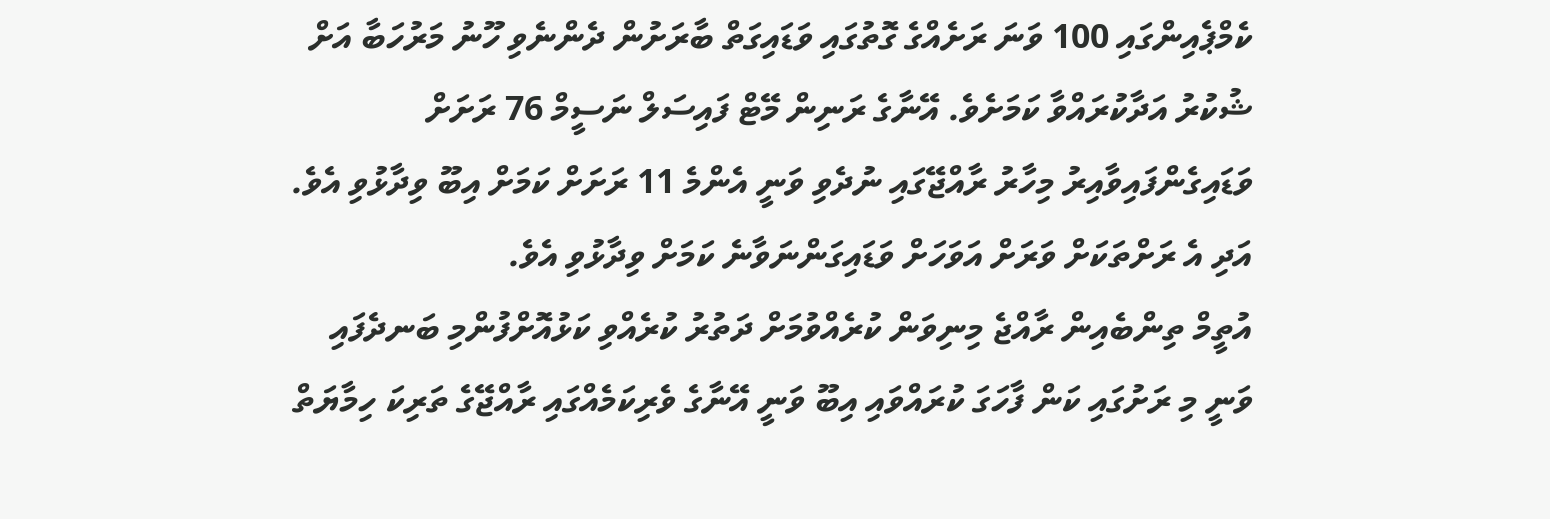ކެމްޕެއިންގައި 100 ވަނަ ރަށެއްގެ ގޮތުގައި ވަޑައިގަތް ބާރަށުން ދެންނެވި ހޫނު މަރުހަބާ އަށް ޝުކުރު އަދާކުރައްވާ ކަމަށެވެ. އޭނާގެ ރަނިން މޭޓް ފައިސަލް ނަސީމް 76 ރަށަށް ވަޑައިގެންފައިވާއިރު މިހާރު ރާއްޖޭގައި ނުދެވި ވަނީ އެންމެ 11 ރަށަށް ކަމަށް އިބޫ ވިދާޅުވި އެވެ. އަދި އެ ރަށްތަކަށް ވަރަށް އަވަހަށް ވަޑައިގަންނަވާނެ ކަމަށް ވިދާޅުވި އެވެ.
އުތީމް ތިންބެއިން ރާއްޖެ މިނިވަން ކުރެއްވުމަށް ދަތުރު ކުރެއްވި ކަޅުއޮށްފުންމި ބަނދެފައި ވަނީ މި ރަށުގައި ކަން ފާހަގަ ކުރައްވައި އިބޫ ވަނީ އޭނާގެ ވެރިކަމެއްގައި ރާއްޖޭގެ ތަރިކަ ހިމާޔަތް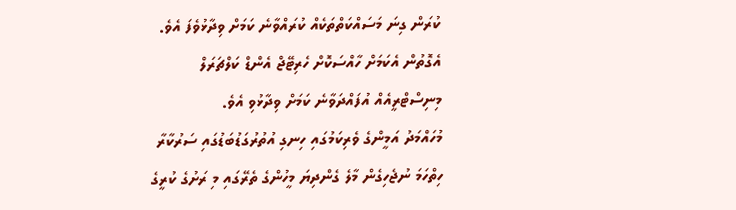ކުރަން ގިނަ މަސައްކަތްތަކެއް ކުރައްވާނެ ކަމަށް ވިދާޅުވެފަ އެވެ. އެގޮތުން އެކަމަށް ހާއްސަކޮށް ހެރިޓޭޖް އެންޑް ކަލްޗަރަލް މިނިސްޓްރީއެއް އުފައްދަވާނެ ކަމަށް ވިދާޅުވި އެވެ.
މުހައްމަދު އަމީންގެ ވެރިކަމުގައި ހިނގި އުތުރުގަޑުބަޑުގައި ސަރުކާރާ ހިތްހަމަ ނުޖެހިގެން މާލެ ގެންދިޔަ މީހުންގެ ތެރޭގައި މި ރަށުގެ ކުރީގެ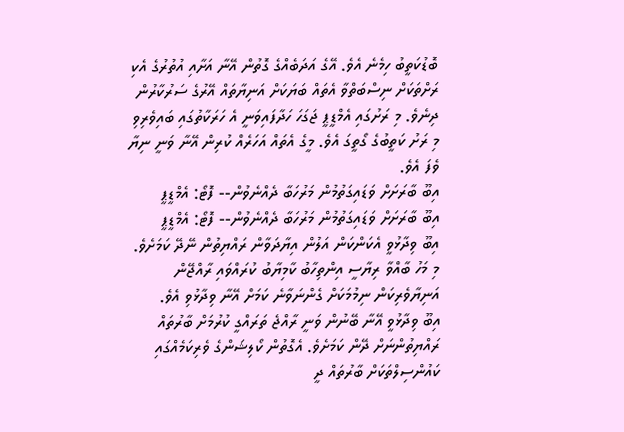ބޮޑުކަތީބު ހިމެނެ އެވެ. އޭގެ އަދަބެއްގެ ގޮތުން އޭނާ އަށާއި އުތުރުގެ އެކި ރަށްތަކަށް ނިސްބަތްވާ އެތައް ބަޔަކަށް އަނިޔާތައް އޭރުގެ ސަރުކާރުން ދިނެވެ. މި ރަށުގައި އެމްޑީޕީ ޖަގަހަ ހަދާފައިވަނީ އެ ހަރަކާތުގައި ބައިވެރިވި މި ރަށު ކަތީބުގެ ގޯތީގަ އެވެ. މީގެ އެތައް އަހަރެއް ކުރިން އޭނާ ވަނީ ނިޔާ ވެފަ އެވެ.
އިބޫ ބާރަށަށް ވަޑައިގަތުމުން މަރުހަބާ ދެއްނެވުން-- ފޮޓޯ: އެމްޑީޕީ
އިބޫ ބާރަށަށް ވަޑައިގަތުމުން މަރުހަބާ ދެއްނެވުން-- ފޮޓޯ: އެމްޑީޕީ
އިބޫ ވިދާޅުވީ އެކަންކަން އަލުން އިޔާދަވާން ރައްޔިތުން ނޭދޭ ކަމަށެވެ. މި މަހު ބާއްވާ ރިޔާސީ އިންތިހާބު ކާމިޔާބު ކުރައްވައި ރާއްޖޭން އަނިޔާވެރިކަން ނިމުމަކަށް ގެންނަވާނެ ކަމަށް އޭނާ ވިދާޅުވި އެވެ.
އިބޫ ވިދާޅުވީ އޭނާ ބޭނުން ވަނީ ރާއްޖެ ތަރައްގީ ކުރުމަށް ބާރުތައް ރައްޔިތުންނަށް ދޭން ކަމަށެވެ. އެގޮތުން ކޯލިޝަންގެ ވެރިކަމެއްގައި ކައުންސިލްތަކަށް ބާރުތައް ދީ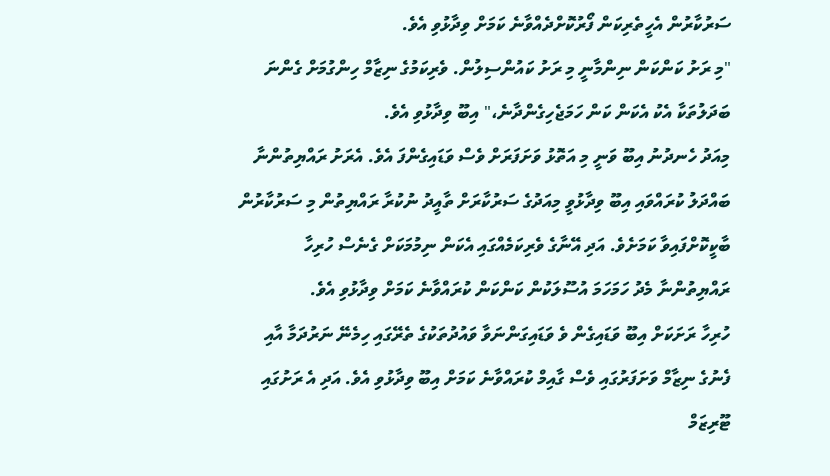ސަރުކާރުން އެހީތެރިކަން ފޯރުކޮށްދެއްވާނެ ކަމަށް ވިދާޅުވި އެވެ.
"މި ރަށު ކަންކަން ނިންމާނީ މި ރަށު ކައުންސިލުން. ވެރިކަމުގެ ނިޒާމް ހިންގުމަށް ގެންނަ ބަދަލުތަކާ އެކު އެކަން ކަން ހަމަޖެހިގެންދާނެ،" އިބޫ ވިދާޅުވި އެވެ.
މިއަދު ހެނދުނު އިބޫ ވަނީ މި އަތޮޅު ވަށަފަރަށް ވެސް ވަޑައިގެންފަ އެވެ. އެރަށު ރައްޔިތުންނާ ބައްދަލު ކުރައްވައި އިބޫ ވިދާޅުވީ މިއަދުގެ ސަރުކާރަށް ތާއީދު ނުކުރާ ރައްޔިތުން މި ސަރުކާރުން ބާކީކޮށްފައިވާ ކަމަށެވެ. އަދި އޭނާގެ ވެރިކަމެއްގައި އެކަން ނިމުމަކަށް ގެނެސް ހުރިހާ ރައްޔިތުންނާ މެދު ހަމަހަމަ އުސޫލަކުން ކަންކަން ކުރައްވާނެ ކަމަށް ވިދާޅުވި އެވެ.
ހުރިހާ ރަށަކަށް އިބޫ ވަޑައިގެން ވެ ވަޑައިގަންނަވާ ވައުދުތަކުގެ ތެރޭގައި ހިމެނޭ ނަރުދަމާ އާއި ފެނުގެ ނިޒާމް ވަށަފަރުގައި ވެސް ގާއިމް ކުރައްވާނެ ކަމަށް އިބޫ ވިދާޅުވި އެވެ. އަދި އެ ރަށުގައި ޓޫރިޒަމް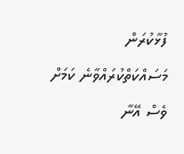ފުޅާކުރަން މަސައްކަތްކުރައްވާނެ ކަމަށް ވެސް އޭނާ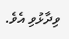ވިދާޅުވި އެވެ.